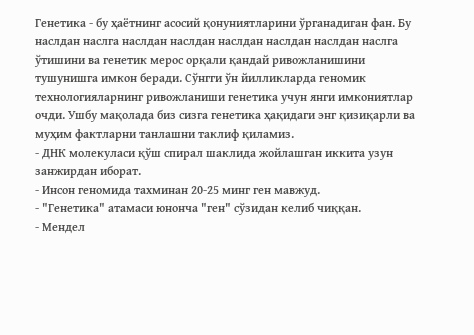Генетика - бу ҳаётнинг асосий қонуниятларини ўрганадиган фан. Бу наслдан наслга наслдан наслдан наслдан наслдан наслдан наслга ўтишини ва генетик мерос орқали қандай ривожланишини тушунишга имкон беради. Сўнгги ўн йилликларда геномик технологияларнинг ривожланиши генетика учун янги имкониятлар очди. Ушбу мақолада биз сизга генетика ҳақидаги энг қизиқарли ва муҳим фактларни танлашни таклиф қиламиз.
- ДНК молекуласи қўш спирал шаклида жойлашган иккита узун занжирдан иборат.
- Инсон геномида тахминан 20-25 минг ген мавжуд.
- "Генетика" атамаси юнонча "ген" сўзидан келиб чиққан.
- Мендел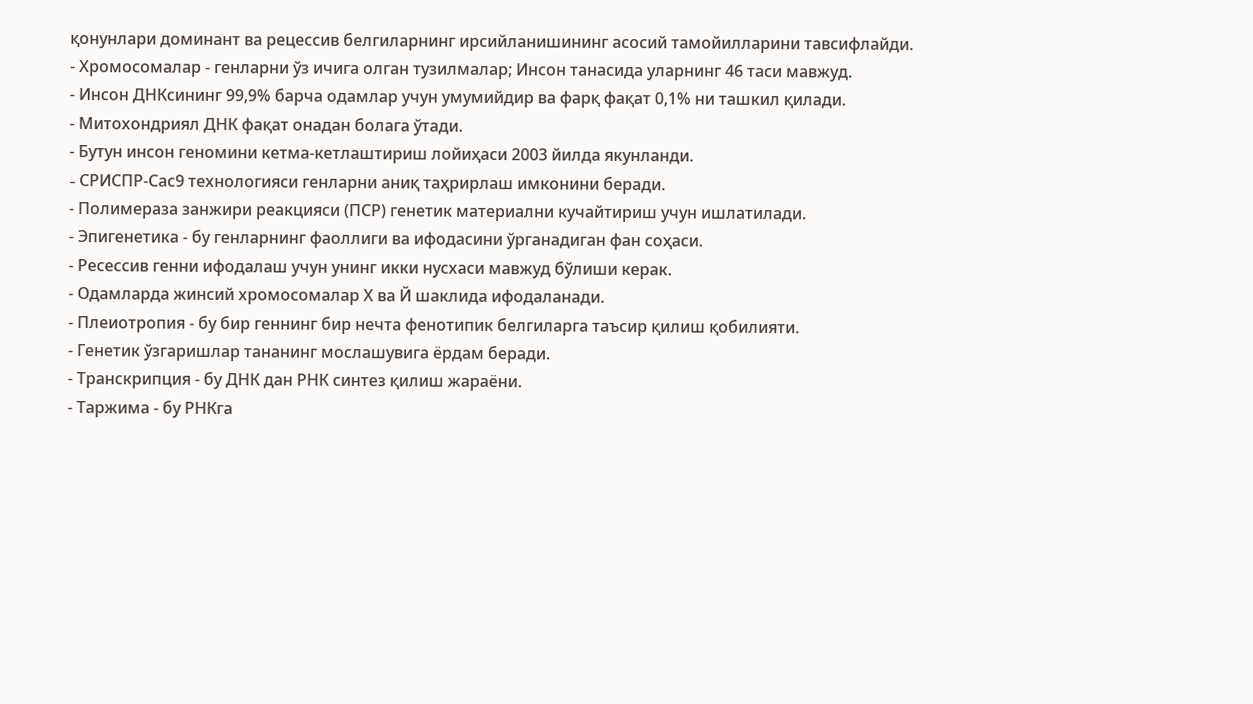қонунлари доминант ва рецессив белгиларнинг ирсийланишининг асосий тамойилларини тавсифлайди.
- Хромосомалар - генларни ўз ичига олган тузилмалар; Инсон танасида уларнинг 46 таси мавжуд.
- Инсон ДНКсининг 99,9% барча одамлар учун умумийдир ва фарқ фақат 0,1% ни ташкил қилади.
- Митохондриял ДНК фақат онадан болага ўтади.
- Бутун инсон геномини кетма-кетлаштириш лойиҳаси 2003 йилда якунланди.
- CРИСПР-Cас9 технологияси генларни аниқ таҳрирлаш имконини беради.
- Полимераза занжири реакцияси (ПCР) генетик материални кучайтириш учун ишлатилади.
- Эпигенетика - бу генларнинг фаоллиги ва ифодасини ўрганадиган фан соҳаси.
- Ресессив генни ифодалаш учун унинг икки нусхаси мавжуд бўлиши керак.
- Одамларда жинсий хромосомалар Х ва Й шаклида ифодаланади.
- Плеиотропия - бу бир геннинг бир нечта фенотипик белгиларга таъсир қилиш қобилияти.
- Генетик ўзгаришлар тананинг мослашувига ёрдам беради.
- Транскрипция - бу ДНК дан РНК синтез қилиш жараёни.
- Таржима - бу РНКга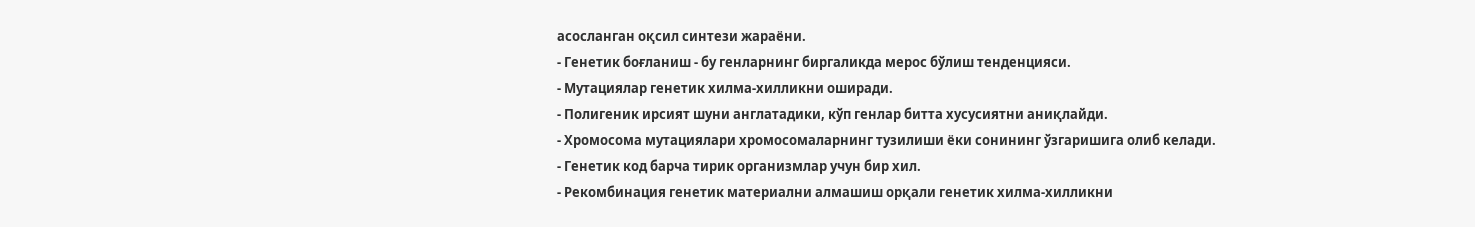асосланган оқсил синтези жараёни.
- Генетик боғланиш - бу генларнинг биргаликда мерос бўлиш тенденцияси.
- Мутациялар генетик хилма-хилликни оширади.
- Полигеник ирсият шуни англатадики, кўп генлар битта хусусиятни аниқлайди.
- Хромосома мутациялари хромосомаларнинг тузилиши ёки сонининг ўзгаришига олиб келади.
- Генетик код барча тирик организмлар учун бир хил.
- Рекомбинация генетик материални алмашиш орқали генетик хилма-хилликни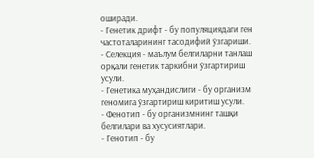оширади.
- Генетик дрифт - бу популяциядаги ген частоталарининг тасодифий ўзгариши.
- Селекция - маълум белгиларни танлаш орқали генетик таркибни ўзгартириш усули.
- Генетика муҳандислиги - бу организм геномига ўзгартириш киритиш усули.
- Фенотип - бу организмнинг ташқи белгилари ва хусусиятлари.
- Генотип - бу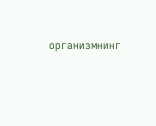организмнинг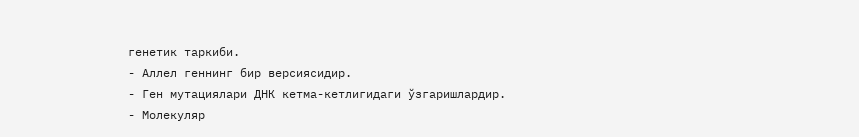генетик таркиби.
- Аллел геннинг бир версиясидир.
- Ген мутациялари ДНК кетма-кетлигидаги ўзгаришлардир.
- Молекуляр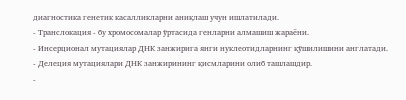диагностика генетик касалликларни аниқлаш учун ишлатилади.
- Транслокация - бу хромосомалар ўртасида генларни алмашиш жараёни.
- Инсерционал мутациялар ДНК занжирига янги нуклеотидларнинг қўшилишини англатади.
- Делеция мутациялари ДНК занжирининг қисмларини олиб ташлашдир.
-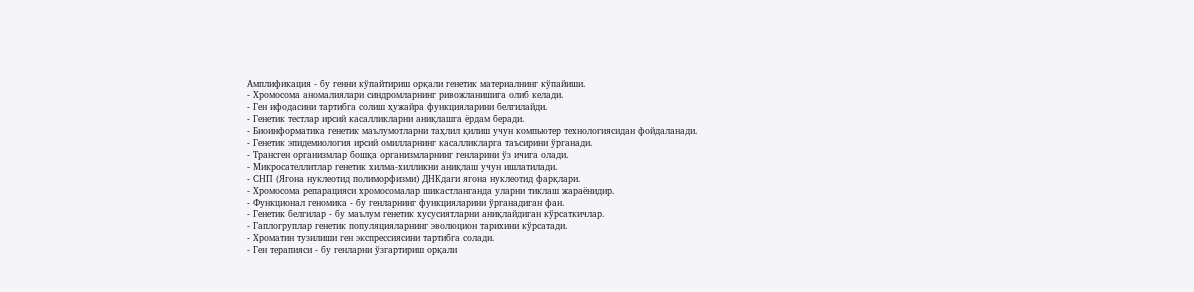Амплификация - бу генни кўпайтириш орқали генетик материалнинг кўпайиши.
- Хромосома аномалиялари синдромларнинг ривожланишига олиб келади.
- Ген ифодасини тартибга солиш ҳужайра функцияларини белгилайди.
- Генетик тестлар ирсий касалликларни аниқлашга ёрдам беради.
- Биоинформатика генетик маълумотларни таҳлил қилиш учун компьютер технологиясидан фойдаланади.
- Генетик эпидемиология ирсий омилларнинг касалликларга таъсирини ўрганади.
- Трансген организмлар бошқа организмларнинг генларини ўз ичига олади.
- Микросателлитлар генетик хилма-хилликни аниқлаш учун ишлатилади.
- СНП (Ягона нуклеотид полиморфизми) ДНКдаги ягона нуклеотид фарқлари.
- Хромосома репарацияси хромосомалар шикастланганда уларни тиклаш жараёнидир.
- Функционал геномика - бу генларнинг функцияларини ўрганадиган фан.
- Генетик белгилар - бу маълум генетик хусусиятларни аниқлайдиган кўрсаткичлар.
- Гаплогруплар генетик популяцияларнинг эволюцион тарихини кўрсатади.
- Хроматин тузилиши ген экспрессиясини тартибга солади.
- Ген терапияси - бу генларни ўзгартириш орқали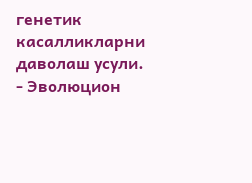генетик касалликларни даволаш усули.
- Эволюцион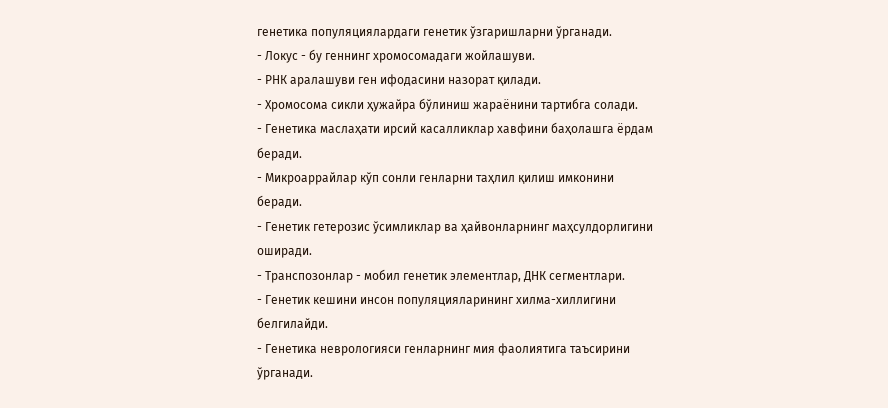генетика популяциялардаги генетик ўзгаришларни ўрганади.
- Локус - бу геннинг хромосомадаги жойлашуви.
- РНК аралашуви ген ифодасини назорат қилади.
- Хромосома сикли ҳужайра бўлиниш жараёнини тартибга солади.
- Генетика маслаҳати ирсий касалликлар хавфини баҳолашга ёрдам беради.
- Микроаррайлар кўп сонли генларни таҳлил қилиш имконини беради.
- Генетик гетерозис ўсимликлар ва ҳайвонларнинг маҳсулдорлигини оширади.
- Транспозонлар - мобил генетик элементлар, ДНК сегментлари.
- Генетик кешини инсон популяцияларининг хилма-хиллигини белгилайди.
- Генетика неврологияси генларнинг мия фаолиятига таъсирини ўрганади.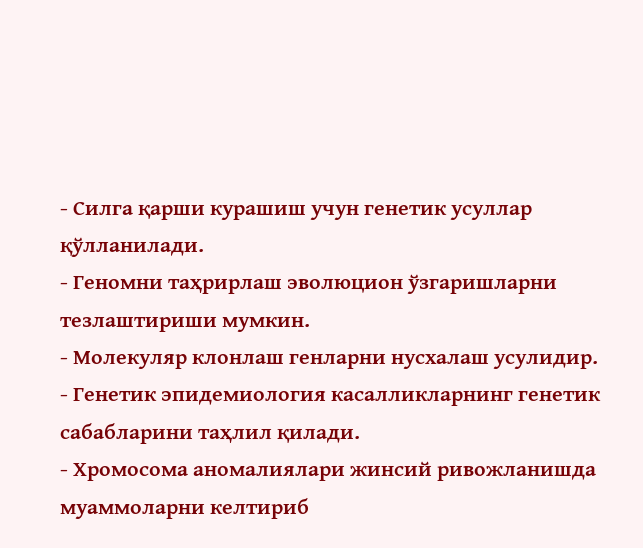- Силга қарши курашиш учун генетик усуллар қўлланилади.
- Геномни таҳрирлаш эволюцион ўзгаришларни тезлаштириши мумкин.
- Молекуляр клонлаш генларни нусхалаш усулидир.
- Генетик эпидемиология касалликларнинг генетик сабабларини таҳлил қилади.
- Хромосома аномалиялари жинсий ривожланишда муаммоларни келтириб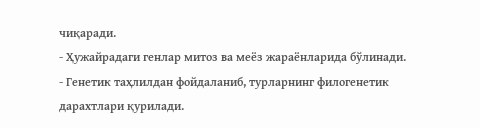чиқаради.
- Ҳужайрадаги генлар митоз ва меёз жараёнларида бўлинади.
- Генетик таҳлилдан фойдаланиб, турларнинг филогенетик дарахтлари қурилади.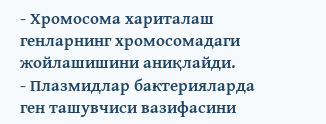- Хромосома хариталаш генларнинг хромосомадаги жойлашишини аниқлайди.
- Плазмидлар бактерияларда ген ташувчиси вазифасини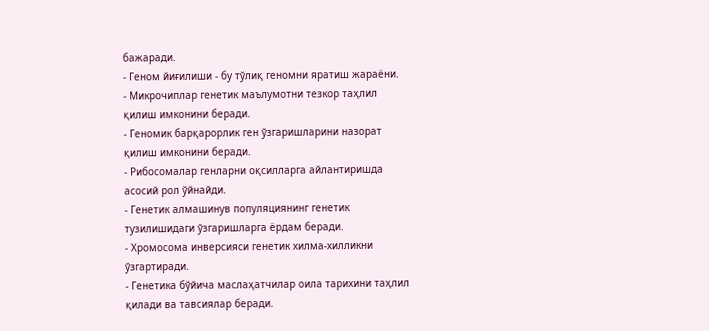бажаради.
- Геном йиғилиши - бу тўлиқ геномни яратиш жараёни.
- Микрочиплар генетик маълумотни тезкор таҳлил қилиш имконини беради.
- Геномик барқарорлик ген ўзгаришларини назорат қилиш имконини беради.
- Рибосомалар генларни оқсилларга айлантиришда асосий рол ўйнайди.
- Генетик алмашинув популяциянинг генетик тузилишидаги ўзгаришларга ёрдам беради.
- Хромосома инверсияси генетик хилма-хилликни ўзгартиради.
- Генетика бўйича маслаҳатчилар оила тарихини таҳлил қилади ва тавсиялар беради.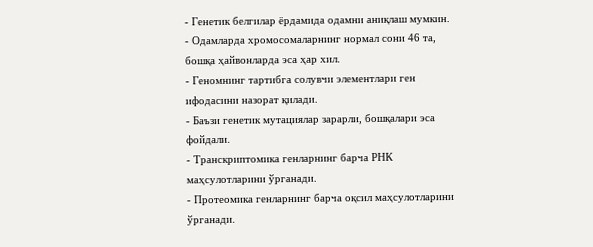- Генетик белгилар ёрдамида одамни аниқлаш мумкин.
- Одамларда хромосомаларнинг нормал сони 46 та, бошқа ҳайвонларда эса ҳар хил.
- Геномнинг тартибга солувчи элементлари ген ифодасини назорат қилади.
- Баъзи генетик мутациялар зарарли, бошқалари эса фойдали.
- Транскриптомика генларнинг барча РНК маҳсулотларини ўрганади.
- Протеомика генларнинг барча оқсил маҳсулотларини ўрганади.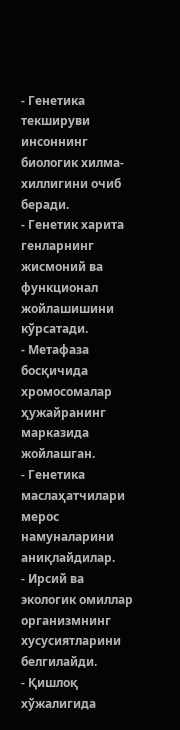- Генетика текшируви инсоннинг биологик хилма-хиллигини очиб беради.
- Генетик харита генларнинг жисмоний ва функционал жойлашишини кўрсатади.
- Метафаза босқичида хромосомалар ҳужайранинг марказида жойлашган.
- Генетика маслаҳатчилари мерос намуналарини аниқлайдилар.
- Ирсий ва экологик омиллар организмнинг хусусиятларини белгилайди.
- Қишлоқ хўжалигида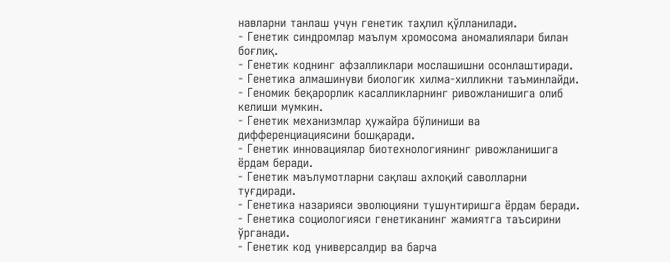навларни танлаш учун генетик таҳлил қўлланилади.
- Генетик синдромлар маълум хромосома аномалиялари билан боғлиқ.
- Генетик коднинг афзалликлари мослашишни осонлаштиради.
- Генетика алмашинуви биологик хилма-хилликни таъминлайди.
- Геномик беқарорлик касалликларнинг ривожланишига олиб келиши мумкин.
- Генетик механизмлар ҳужайра бўлиниши ва дифференциациясини бошқаради.
- Генетик инновациялар биотехнологиянинг ривожланишига ёрдам беради.
- Генетик маълумотларни сақлаш ахлоқий саволларни туғдиради.
- Генетика назарияси эволюцияни тушунтиришга ёрдам беради.
- Генетика социологияси генетиканинг жамиятга таъсирини ўрганади.
- Генетик код универсалдир ва барча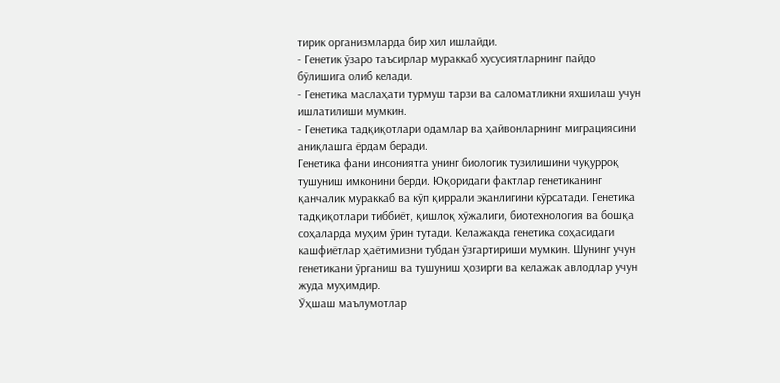тирик организмларда бир хил ишлайди.
- Генетик ўзаро таъсирлар мураккаб хусусиятларнинг пайдо бўлишига олиб келади.
- Генетика маслаҳати турмуш тарзи ва саломатликни яхшилаш учун ишлатилиши мумкин.
- Генетика тадқиқотлари одамлар ва ҳайвонларнинг миграциясини аниқлашга ёрдам беради.
Генетика фани инсониятга унинг биологик тузилишини чуқурроқ тушуниш имконини берди. Юқоридаги фактлар генетиканинг қанчалик мураккаб ва кўп қиррали эканлигини кўрсатади. Генетика тадқиқотлари тиббиёт, қишлоқ хўжалиги, биотехнология ва бошқа соҳаларда муҳим ўрин тутади. Келажакда генетика соҳасидаги кашфиётлар ҳаётимизни тубдан ўзгартириши мумкин. Шунинг учун генетикани ўрганиш ва тушуниш ҳозирги ва келажак авлодлар учун жуда муҳимдир.
Ўҳшаш маълумотлар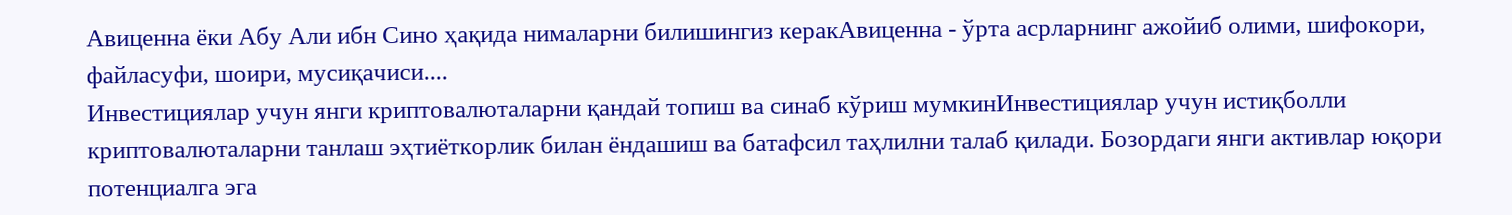Авиценна ёки Абу Али ибн Сино ҳақида нималарни билишингиз керакАвиценна - ўрта асрларнинг ажойиб олими, шифокори, файласуфи, шоири, мусиқачиси....
Инвестициялар учун янги криптовалюталарни қандай топиш ва синаб кўриш мумкинИнвестициялар учун истиқболли криптовалюталарни танлаш эҳтиёткорлик билан ёндашиш ва батафсил таҳлилни талаб қилади. Бозордаги янги активлар юқори потенциалга эга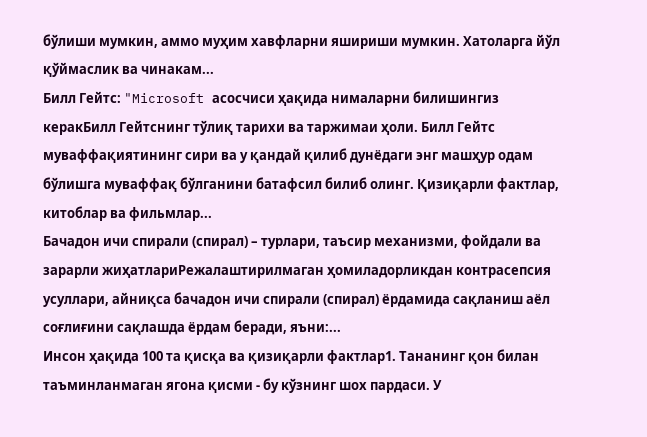бўлиши мумкин, аммо муҳим хавфларни яшириши мумкин. Хатоларга йўл қўймаслик ва чинакам...
Билл Гейтс: "Microsoft асосчиси ҳақида нималарни билишингиз керакБилл Гейтснинг тўлиқ тарихи ва таржимаи ҳоли. Билл Гейтс муваффақиятининг сири ва у қандай қилиб дунёдаги энг машҳур одам бўлишга муваффақ бўлганини батафсил билиб олинг. Қизиқарли фактлар, китоблар ва фильмлар...
Бачадон ичи спирали (спирал) – турлари, таъсир механизми, фойдали ва зарарли жиҳатлариРежалаштирилмаган ҳомиладорликдан контрасепсия усуллари, айниқса бачадон ичи спирали (спирал) ёрдамида сақланиш аёл соғлиғини сақлашда ёрдам беради, яъни:...
Инсон ҳақида 100 та қисқа ва қизиқарли фактлар1. Тананинг қон билан таъминланмаган ягона қисми - бу кўзнинг шох пардаси. У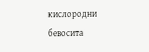кислородни бевосита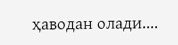ҳаводан олади....